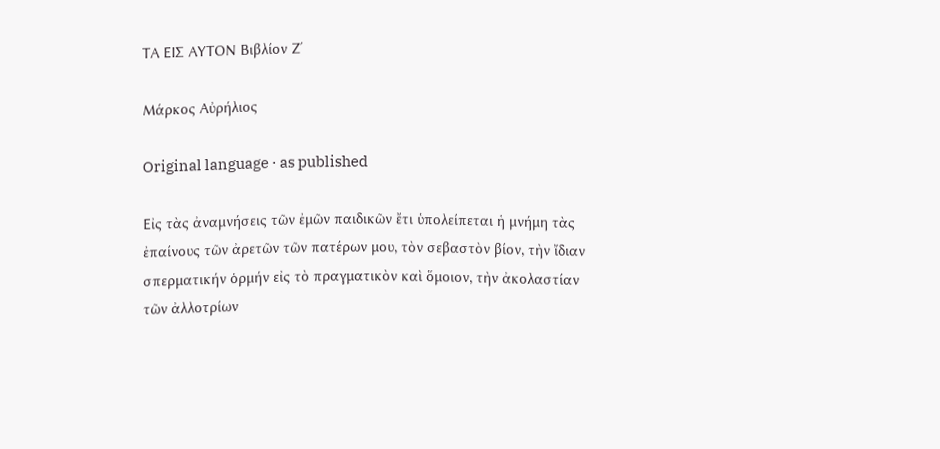ΤΑ ΕΙΣ ΑΥΤΟΝ Βιβλίον Ζʹ

Μάρκος Αὐρήλιος

Original language · as published

Εἰς τὰς ἀναμνήσεις τῶν ἐμῶν παιδικῶν ἔτι ὑπολείπεται ἡ μνήμη τὰς ἐπαίνους τῶν ἀρετῶν τῶν πατέρων μου, τὸν σεβαστὸν βίον, τὴν ἴδιαν σπερματικήν ὁρμήν εἰς τὸ πραγματικὸν καὶ ὅμοιον, τὴν ἀκολαστίαν τῶν ἀλλοτρίων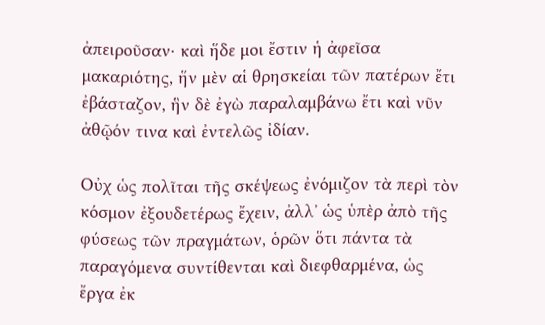ἀπειροῦσαν· καὶ ἥδε μοι ἔστιν ἡ ἀφεῖσα μακαριότης, ἥν μὲν αἱ θρησκείαι τῶν πατέρων ἔτι ἐβάσταζον, ἣν δὲ ἐγὼ παραλαμβάνω ἔτι καὶ νῦν ἀθῷόν τινα καὶ ἐντελῶς ἰδίαν.

Οὐχ ὡς πολῖται τῆς σκέψεως ἐνόμιζον τὰ περὶ τὸν κόσμον ἐξουδετέρως ἔχειν, ἀλλ᾽ ὡς ὑπὲρ ἀπὸ τῆς φύσεως τῶν πραγμάτων, ὁρῶν ὅτι πάντα τὰ παραγόμενα συντίθενται καὶ διεφθαρμένα, ὡς ἔργα ἐκ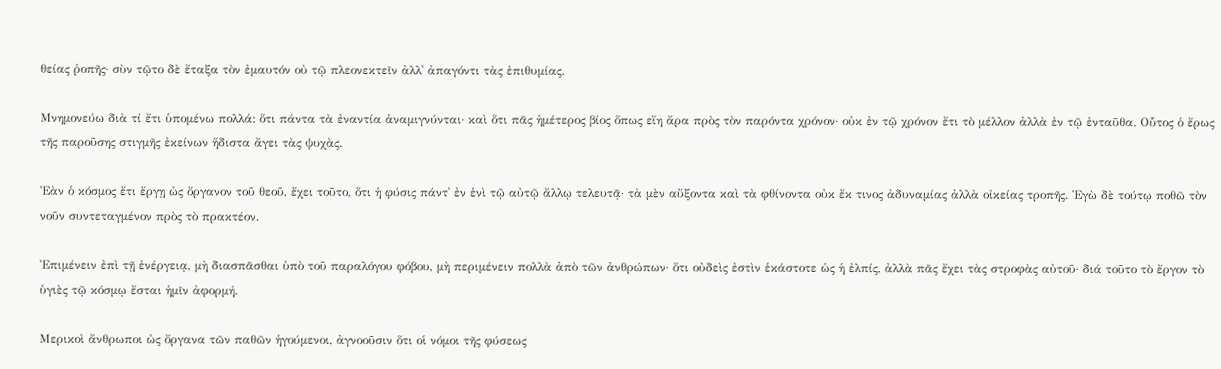θείας ῥοπῆς· σὺν τῷτο δὲ ἔταξα τὸν ἐμαυτόν οὐ τῷ πλεονεκτεῖν ἀλλ᾽ ἀπαγόντι τὰς ἐπιθυμίας.

Μνημονεύω διὰ τί ἔτι ὑπομένω πολλά: ὅτι πάντα τὰ ἐναντία ἀναμιγνύνται· καὶ ὅτι πᾶς ἡμέτερος βίος ὅπως εἴη ἄρα πρὸς τὸν παρόντα χρόνον· οὐκ ἐν τῷ χρόνον ἔτι τὸ μέλλον ἀλλὰ ἐν τῷ ἐνταῦθα. Οὗτος ὁ ἔρως τῆς παροῦσης στιγμῆς ἐκείνων ἥδιστα ἄγει τὰς ψυχὰς.

Ἐὰν ὁ κόσμος ἔτι ἔργῃ ὡς ὄργανον τοῦ θεοῦ, ἔχει τοῦτο, ὅτι ἡ φύσις πάντ᾽ ἐν ἑνὶ τῷ αὐτῷ ἄλλῳ τελευτᾷ· τὰ μὲν αὔξοντα καὶ τὰ φθίνοντα οὐκ ἔκ τινος ἀδυναμίας ἀλλὰ οἰκείας τροπῆς. Ἐγὼ δὲ τούτῳ ποθῶ τὸν νοῦν συντεταγμένον πρὸς τὸ πρακτέον.

Ἐπιμένειν ἐπὶ τῇ ἐνέργειᾳ, μὴ διασπᾶσθαι ὑπὸ τοῦ παραλόγου φόβου, μὴ περιμένειν πολλὰ ἀπὸ τῶν ἀνθρώπων· ὅτι οὐδεὶς ἐστὶν ἑκάστοτε ὡς ἡ ἐλπίς, ἀλλὰ πᾶς ἔχει τὰς στροφὰς αὐτοῦ· διά τοῦτο τὸ ἔργον τὸ ὑγιὲς τῷ κόσμῳ ἔσται ἡμῖν ἀφορμή.

Μερικοὶ ἄνθρωποι ὡς ὄργανα τῶν παθῶν ἡγούμενοι, ἀγνοοῦσιν ὅτι οἱ νόμοι τῆς φύσεως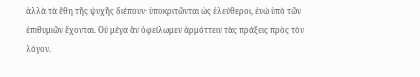ἀλλὰ τὰ ἔθη τῆς ψυχῆς διέπουν· ὑποκριτῶνται ὡς ἐλεύθεροι, ἐνώ ὑπὸ τῶν ἐπιθυμιῶν ἔχονται. Οὐ μέγα ἂν ὀφείλωμεν ἁρμόττειν τὰς πράξεις πρὸς τὸν λόγον.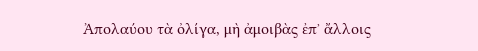Ἀπολαύου τὰ ὀλίγα, μὴ ἀμοιβὰς ἐπ᾽ ἄλλοις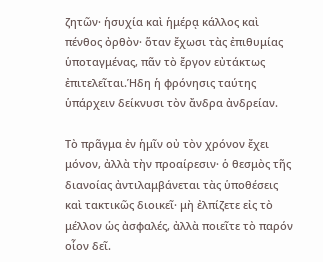ζητῶν· ἡσυχία καὶ ἡμέρᾳ κάλλος καὶ πένθος ὀρθὸν· ὅταν ἔχωσι τὰς ἐπιθυμίας ὑποταγμένας, πᾶν τὸ ἔργον εὐτάκτως ἐπιτελεῖται.Ἡδη ἡ φρόνησις ταύτης ὑπάρχειν δείκνυσι τὸν ἄνδρα ἀνδρείαν.

Τὸ πρᾶγμα ἐν ἡμῖν οὐ τὸν χρόνον ἔχει μόνον, ἀλλὰ τὴν προαίρεσιν· ὁ θεσμὸς τῆς διανοίας ἀντιλαμβάνεται τὰς ὑποθέσεις καὶ τακτικῶς διοικεῖ· μὴ ἐλπίζετε εἰς τὸ μέλλον ὡς ἀσφαλές, ἀλλὰ ποιεῖτε τὸ παρόν οἷον δεῖ.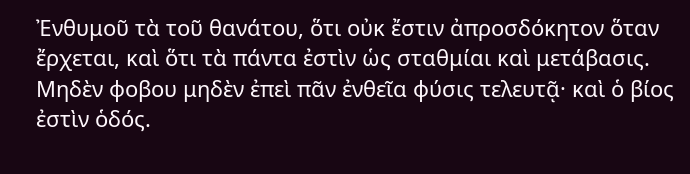Ἐνθυμοῦ τὰ τοῦ θανάτου, ὅτι οὐκ ἔστιν ἀπροσδόκητον ὅταν ἔρχεται, καὶ ὅτι τὰ πάντα ἐστὶν ὡς σταθμίαι καὶ μετάβασις. Μηδὲν φοβου μηδὲν ἐπεὶ πᾶν ἐνθεῖα φύσις τελευτᾷ· καὶ ὁ βίος ἐστὶν ὁδός.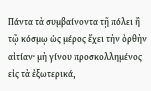Πάντα τὰ συμβαίνοντα τῇ πόλει ἢ τῷ κόσμῳ ὡς μέρος ἔχει τὴν ὀρθὴν αἰτίαν· μὴ γίνου προσκολλημένος εἰς τὰ ἐξωτερικά,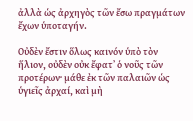ἀλλὰ ὡς ἀρχηγὸς τῶν ἔσω πραγμάτων ἔχων ὑποταγήν.

Οὐδὲν ἔστιν ὅλως καινόν ὑπὸ τὸν ἥλιον, οὐδὲν οὐκ ἔφατ᾽ ὁ νοῦς τῶν προτέρων· μάθε ἐκ τῶν παλαιῶν ὡς ὑγιεῖς ἀρχαί, καὶ μὴ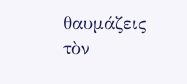θαυμάζεις τὸν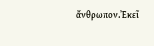ἄνθρωπον.Ἐκεῖ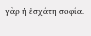γὰρ ἡ ἐσχάτη σοφία.